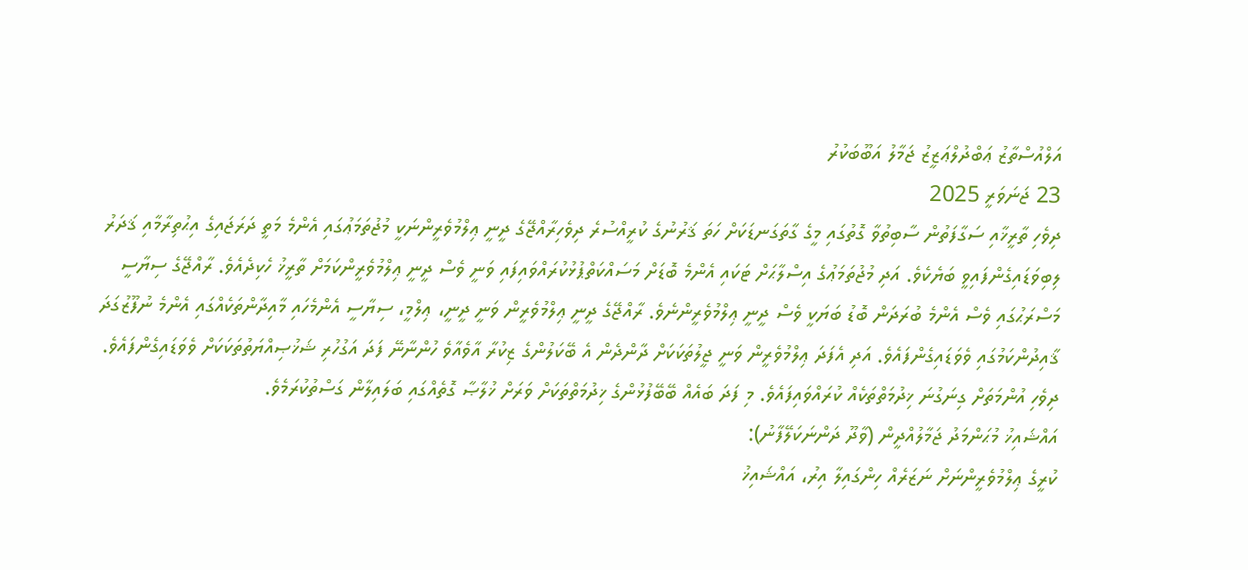އަލްއުސްތާޒު ޢަބްދުލްޢަޒީޒު ޖަމާލު އަބޫބަކުރު
23 ޖަނަވަރީ 2025
ދިވެހި ތާރީޚާއި ސަގާފަތުން ސާބިތުވާ ގޮތުގައި މީގެ ގާތަގަނޑަކަށް ހަތަ ޤަރުނުގެ ކުރީއްސުރެ ދިވެހިރާއްޖޭގެ ދީނީ ޢިލްމުވެރީންނަކީ މުޖުތަމަޢުގައި އެންމެ މަތީ ދަރަޖައިގެ އިޙުތިރާމާއި ޤަދަރު ލިބިވަޑައިގެންފައިވީ ބަޔެކެވެ. އަދި މުޖުތަމަޢުގެ އިސްލާޙަށް ޓަކައި އެންމެ ބޮޑަށް މަސައްކަތްޕުޅުކުރައްވައިފައި ވަނީ ވެސް ދީނީ ޢިލްމުވެރީންކަމަށް ތާރީޚު ހެކިދެއެވެ. ރާއްޖޭގެ ސިޔާސީ މަސްރަޙުގައި ވެސް އެންމެ ބުރަދަން ބޮޑު ބަޔަކީ ވެސް ދީނީ ޢިލްމުވެރީންނެވެ. ރާއްޖޭގެ ދީނީ ޢިލްމުވެރީން ވަނީ ދީނީ، ޢިލްމީ، ސިޔާސީ އެންމެހައި މާއިދާންތަކެއްގައި އެންމެ ނުފޫޒުގަދަ ޤާއިދުންކަމުގައި ވެވަޑައިގެންފައެވެ. އަދި އެފަދަ ޢިލްމުވެރީން ވަނީ ޖީލުތަކަކަށް ދާންދެން އެ ބޭކަލުންގެ ޒިކުރާ އާވެއާވެ ހުންނާނޭ ފަދަ އަގުހުރި ޝަޚުޞިއްޔަތުތަކަކަށް ވެވަޑައިގެންފައެވެ. ދިވެހި އުންމަތަށް ގިނަގުނަ ޚިދުމަތްތަކެއް ކުރައްވައިފައެވެ. މި ފަދަ ބައެއް ބޭބޭފުޅުންގެ ޚިދުމަތްތަކަށް ވަރަށް ޚުލާޞާ ގޮތެއްގައި ބަލައިލާން ގަސްތުކުރަމެވެ.
އައްޝައިޚު މުޙަންމަދު ޖަމާލުއްދީން (ވާދޫ ދަންނަކަލޭފާނު):
ކުރީގެ ޢިލްމުވެރީންނަށް ނަޒަރެއް ހިންގައިލާ އިރު، އައްޝައިޚު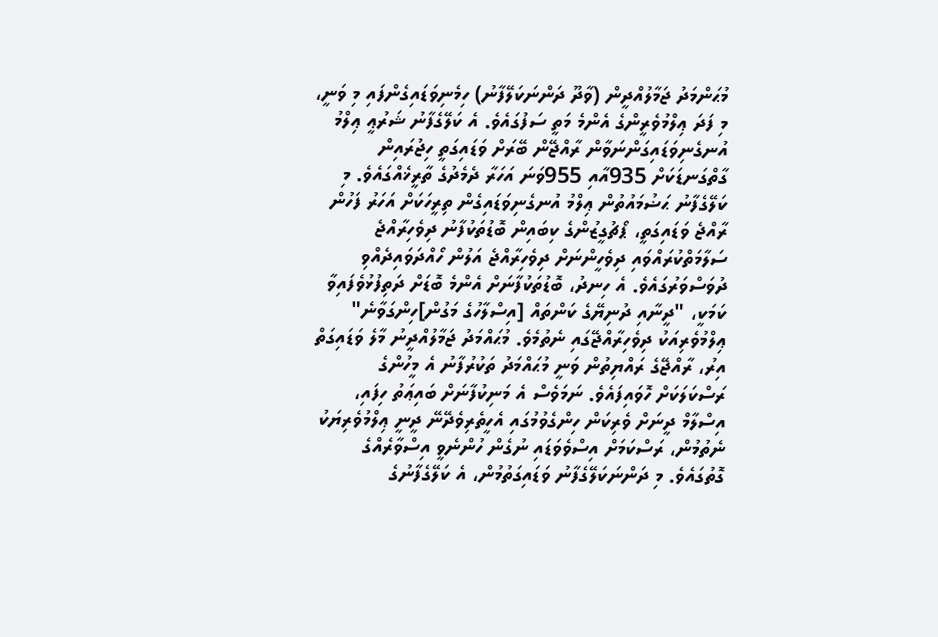މުޙަންމަދު ޖަމާލުއްދީން (ވާދޫ ދަންނަކަލޭފާނު) ހިމެނިވަޑައިގެންފައި މި ވަނީ، މި ފަދަ ޢިލްމުވެރީންގެ އެންމެ މަތީ ސަފުގައެވެ. އެ ކަލޭގެފާނު ޝަރުޢީ ޢިލްމު އުނގެނިވަޑައިގަންނަވާން ރާއްޖޭން ބޭރަށް ވަޑައިގަތީ ހިޖުރައިން ގާތްގަނޑަކަށް 935އާއި 955ވަނަ އަހަރާ ދެމެދުގެ ތާރީޚެއްގައެވެ. މި ކަލޭގެފާނު ޙަޟުމައުތުން ޢިލްމު އުނގެނިވަޑައިގެން ތިރީހަކަށް އަހަރު ފަހުން ރާއްޖެ ވަޑައިގަތީ، ޕޯޗުގީޒުންގެ ކިބައިން ބޮޑުތަކުފާނު ދިވެހިރާއްޖެ ސަލާމަތްކުރައްވައި ދިވެހީންނަށް ދިވެހިރާއްޖެ އަލުން ހޯއްދަވައިދެއްވި ދުވަސްވަރުގައެވެ. އެ ހިނދު، ބޮޑުތަކުފާނަށް އެންމެ ބޮޑަށް ދަތިފުޅުވެފައިވާ ކަމަކީ، "ދީނާއި ދުނިޔޭގެ ކަންތައް [އިސްލާހުގެ މަގުން]ހިންގަވާނެ" ޢިލްމުވެރިއަކު ދިވެހިރާއްޖޭގައި ނެތުމެވެ. މުޙައްމަދު ޖަމާލުއްދީނު މާލެ ވަޑައިގަތް އިރު، ރާއްޖޭގެ ރައްޔިތުން ވަނީ މުޙައްމަދު ތަކުރުފާނު އެ މީހުންގެ ރަސްކަލަކަށް ހޮވައިފައެވެ. ނަމަވެސް އެ މަނިކުފާނަށް ބައިޢަތު ހިފައި، އިސްލާމް ދީނަށް ވެރިކަން ހިންގެވުމުގައި އެހީތެރިވެދޭނޭ ދީނީ ޢިލްމުވެރިޔަކު ނެތުމުން، ރަސްކަމަށް އިސްވެވަޑައި ނުގެން ހުންނެވީ އިސްވާރެއްގެ ގޮތުގައެވެ. މި ދަންނަކަލޭގެފާނު ވަޑައިގަތުމުން، އެ ކަލޭގެފާނުގެ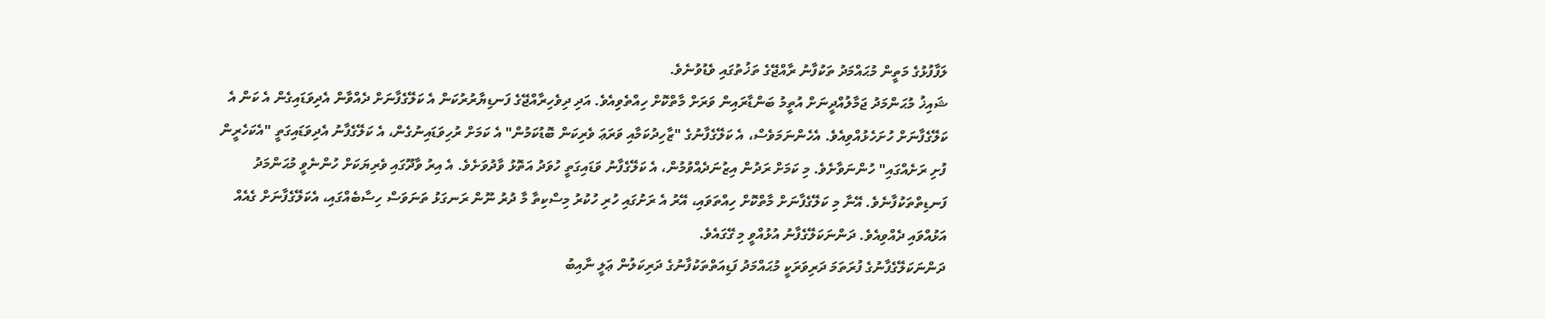ލަފާފުޅުގެ މަތީން މުޙައްމަދު ތަކުފާނު ރާއްޖޭގެ ތަޚުތުގައި ވެޑުވުނެވެ.
ޝައިޚު މުޙަންމަދު ޖަމާލުއްދީނަށް އުތީމު ބަންޑާރައިން ވަރަށް މާތްކޮށް ހިއްތެވިއެވެ. އަދި ދިވެހިރާއްޖޭގެ ފަނޑިޔާރުރުކަން އެ ކަލޭގެފާނަށް ދެއްވާން އެދިވަޑައިގެން އެ ކަން އެ ކަލޭގެފާނަށް ހުށަހެޅުއްވިއެވެ. އެހެންނަމަވެސް، އެ ކަލޭގެފާނުގެ "ޒާހިދުކަމާއި ވަރަޢަ ވެރިކަން ބޮޑުކަމުން" އެ ކަމަށް ރުހިވަޑައިނުގެން، އެ ކަލޭގެފާނު އެދިވަޑައިގަތީ "އެކަހެރީން ފުށި ރަށެއްގައި" ހުންނަވާށެވެ. މި ކަމަށް ރަދުން އިޒުނަދެއްވުމުން، އެ ކަލޭގެފާނު ވަޑައިގަތީ ހުވަދު އަތޮޅު ވާދުވަށެވެ. އެ އިރު ވާދޫގައި ވެރިޔަކަށް ހުންނެވީ މުޙަންމަދު ފަނޑިތްތަކުފާނެވެ. އޭނާ މި ކަލޭގެފާނަށް މާތްކޮށް ހިއްތަވައި، އޭރު އެ ރަށުގައި ހުރި ހުކުރު މިސްކިތާ މާ ދުރު ނޫން ރަނގަޅު ތަނަވަސް ހިސާބެއްގައި، އެކަލޭގެފާނަށް ގެއެއް އަޅުއްވައި ދެއްވިއެވެ. ދަންނަކަލޭގެފާނު އުޅުއްވީ މި ގޭގައެވެ.
ދަންނަކަލޭގެފާނުގެ ފުރަތަމަ ދަރިވަރަކީ މުޙައްމަދު ފަޑިއަތްތަކުފާނުގެ ދަރިކަލުން ޢަލީ ނާއިބު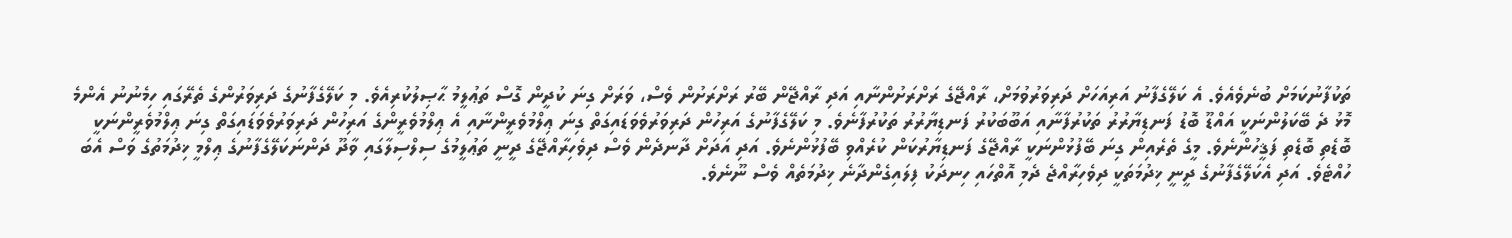ތަކުފާނުކަމަށް ބުނެވެއެވެ. އެ ކަލޭގެފާނު އަރިއަހަށް ދަރިވަރުވުމަށް، ރާއްޖޭގެ ރަށްރަށުންނާއި އަދި ރާއްޖޭން ބޭރު ރަށްރަށުން ވެސް، ވަރަށް ގިނަ ކުދީން ގޮސް ތަޢުލީމު ޙާޞިލުކުރިއެވެ. މި ކަލޭގެފާނުގެ ދަރިވަރުންގެ ތެރޭގައި ހިމެނުނު އެންމެ މޮޅު ދެ ބޭކަލުންނަކީ އައްޑޫ ބޮޑު ފަނޑިޔާރުރު ތަކުރުފާނާއި އަބޫބަކުރު ފަނޑިޔާރުރު ތަކުރުފާނެވެ. މި ކަލޭގެފާނުގެ އަރިހުން ދަރިވަރުވެވަޑައިގަތް ގިނަ ޢިލްމުވެރީންނާއި އެ ޢިލްމުވެރީންގެ އަރިހުން ދަރިވަރުވެވަޑައިގަތް ގިނަ ޢިލްމުވެރީންނަކީ ބޮޑެތި ބޮޑެތި ފަޤީހުންނެވެ. މީގެ ތެރެއިން ގިނަ ބޭފުޅުންނަކީ ރާއްޖޭގެ ފަނޑިޔާރުކަން ކުރެއްވި ބޭފުޅުންނެވެ. އަދި އަދަށް ދާނދެން ވެސް ދިވެހިރާއްޖޭގެ ދީނީ ތަޢުލީމުގެ ސިލްސިލާގައި ވާދޫ ދަންނަކަލޭގެފާނުގެ ޢިލްމީ ޚިދުމަތުގެ ވަސް އެބަ ހުއްޓެވެ. އަދި އެކަލޭގެފާނުގެ ދީނީ ޚިދުމަތަކީ ދިވެހިރާއްޖެ ދެމި އޮތްހައި ހިނދަކު ފިލައިގެންދާނެ ޚިދުމަތެއް ވެސް ނޫނެވެ.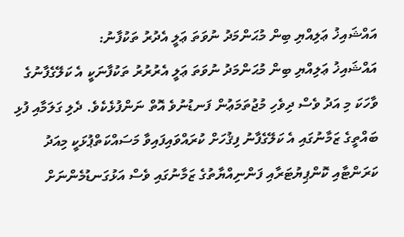އައްޝައިޚު ޢަލިއްޔި ބިން މުޙަންމަދު ނުވަތަ ޢަލީ އެދުރު ތަކުފާނު:
އައްޝައިޚު ޢަލިއްޔި ބިން މުޙަންމަދު ނުވަތަ ޢަލީ އެރުރުރު ތަކުފާނަކީ އެ ކަލޭގެފާނުގެ ވާހަކަ މި އަދު ވެސް ދިވެހި މުޖުތަމަޢުން ފަނޑުނުވެ އޮތް ނަންފުޅެކެވެ. ދެލި ގަލަމާއި ފުޅި ބައްތީގެ ޒަމާނުގައި އެ ކަލޭގެފާނު ފިޤުހަށް ކުރައްވައިފައިވާ މަސައްކަތްޕުޅަކީ މިއަދު ކަރަންޓާއި ކޮންޕިޔުޓަރާއި ފަންނިއްޔާތުގެ ޒަމާނުގައި ވެސް އަޅުގަނޑުމެންނަށް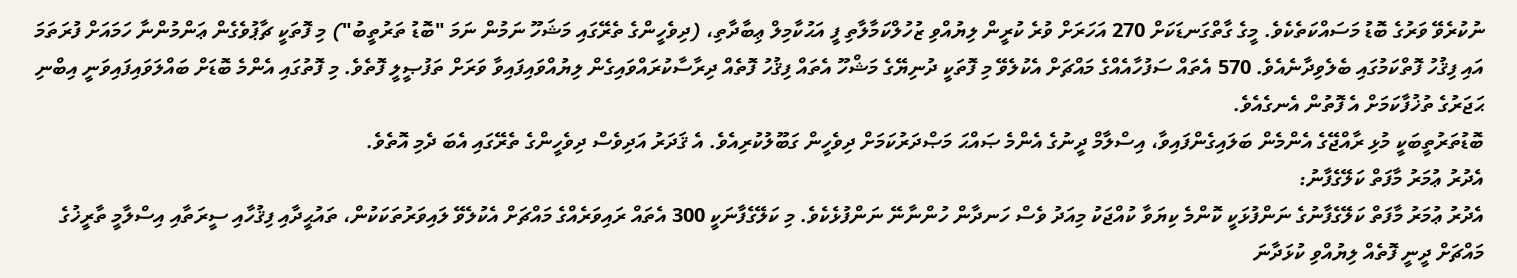ނުކުރެވޭ ވަރުގެ ބޮޑު މަސައްކަތެކެވެ. މީގެ ގާތްގަނޑަކަށް 270 އަހަރަށް ވުރެ ކުރީން ލިޔުއްވި ޒުހުލްކަމާލާތި ފީ އަޙުކާމިލް ޢިބާދާތި، (ދިވެހީންގެ ތެރޭގައި މަޝަހޫ ނަމުން ނަމަ "ބޮޑު ތަރުތީބު") މި ފޮތަކީ ޗާޕުވެގެން ޢަންމުންނާ ހަމައަށް ފުރަތަމަ އައި ފިޤުހު ފޮތްކަމުގައި ބެލެވިދާނެއެވެ. 570 އެތައް ސަފުހާއެއްގެ މައްޗަށް އެކުލެވޭ މި ފޮތަކީ ދުނިޔޭގެ މަޝްހޫ އެތައް ފިޤުހު ފޮތެއް ދިރާސާކުރައްވައިގެން ލިޔުއްވައިފައިވާ ވަރަށް ތަފުޞީލީ ފޮތެވެ. މި ފޮތުގައި އެންމެ ބޮޑަށް ބައްލަވައިފައިވަނީ އިބްނި ޙަޖަރުގެ ތުޚުފާކަމަށް އެ ފޮތުން އެނގެއެވެ.
ބޮޑުތަރުތީބަކީ މުޅި ރާއްޖޭގެ އެންމެން ބަލައިގެންފައިވާ، އިސްލާމް ދީނުގެ އެންމެ ޞައްޙަ މަޞްދަރުކަމަށް ދިވެހީން ގަބޫލުކުރިއެވެ. އެ ޤަދަރު އަދިވެސް ދިވެހީންގެ ތެރޭގައި އެބަ ދެމި އޮތެވެ.
އެދުރު ޢުމަރު މާފަތް ކަލޭގެފާނު:
އެދުރު ޢުމަރު މާފަތް ކަލޭގެފާނުގެ ނަންފުޅަކީ ކޮންމެ ކިޔަވާ ކުއްޖަކު މިއަދު ވެސް ހަނދާން ހުންނާނޭ ނަންފުޅެކެވެ. މި ކަލޭގެފާނަކީ 300 އެތައް ރައިވަރެއްގެ މައްޗަށް އެކުލެވޭ ލައިވަރުތަކަކުން، ތައުޙީދާއި ފިޤުހާއި ސީރަތާއި އިސްލާމީ ތާރީޚުގެ މައްޗަށް ދީނީ ފޮތެއް ލިޔުއްވި ކުޅަދާނަ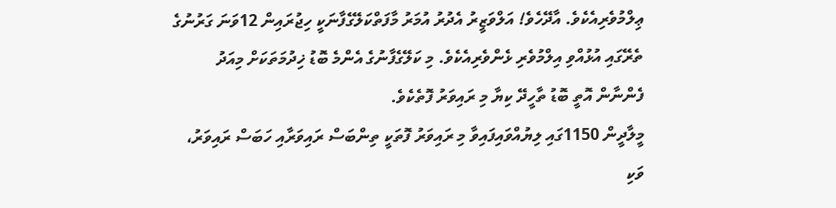ޢިލްމުވެރިއެކެވެ. އާދޭހެވެ! އަލްވަޒީރު އެދުރު އުމަރު މާފަތްކަލޭގެފާނަކީ ހިޖުރައިން 12ވަނަ ގަރުނުގެ ތެރޭގައި އުޅުއްވި އިލްމުވެރި ޅެންވެރިއެކެވެ. މި ކަލޭގެފާނުގެ އެންމެ ބޮޑު ޚިދުމަތަކަށް މިއަދު ފެންނާން އޮތީ ބޮޑު ތާހީދޭ ކިޔާ މި ރައިވަރު ފޮތެކެވެ.
މީލާދީން 1150ގައި ލިޔުއްވައިފައިވާ މި ރައިވަރު ފޮތަކީ ތިންބަސް ރައިވަރާއި ހަބަސް ރައިވަރު، ވަކި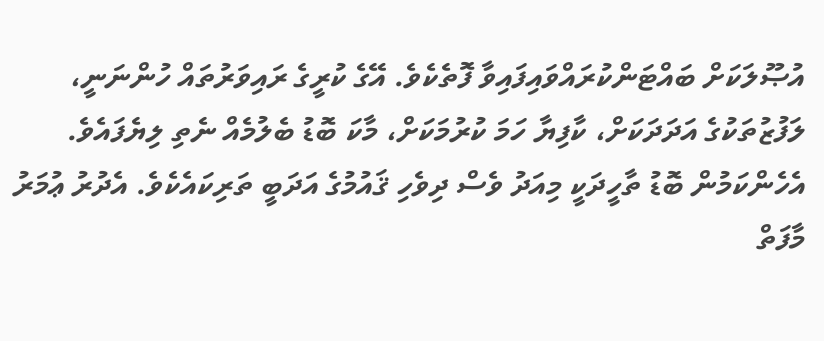އުޞޫލަކަށް ބައްޓަންކުރައްވައިފައިވާ ފޮތެކެވެ. އޭގެ ކުރީގެ ރައިވަރުތައް ހުންނަނީ، ލަފުޒުތަކުގެ އަދަދަކަށް، ކާފިޔާ ހަމަ ކުރުމަކަށް، މާކަ ބޮޑު ބެލުމެއް ނެތި ލިޔެފައެވެ. އެހެންކަމުން ބޮޑު ތާހީދަކީ މިއަދު ވެސް ދިވެހި ޤައުމުގެ އަދަބީ ތަރިކައެކެވެ. އެދުރު ޢުމަރު މާފަތް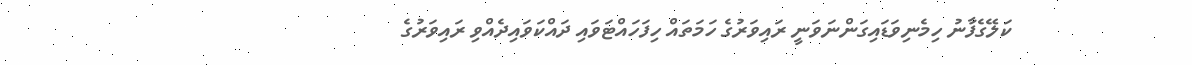ކަލޭގެފާނު ހިމެނިވަޑައިގަންނަވަނީ ރައިވަރުގެ ހަމަތައް ހިފަހައްޓަވައި ދައްކަވައިދެއްވި ރައިވަރުގެ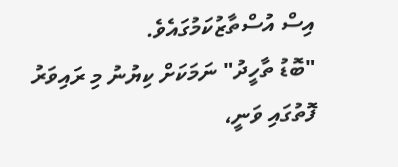އިސް އުސްތާޒުކަމުގައެވެ.
"ބޮޑު ތާހީދު" ނަމަކަށް ކިޔުނު މި ރައިވަރު ފޮތުގައި ވަނީ،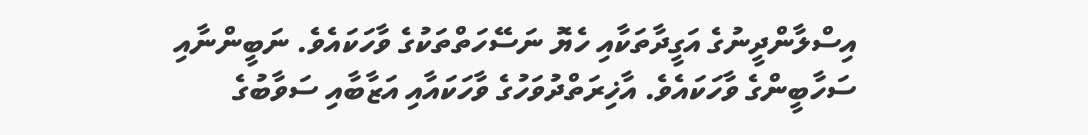އިސްލާންދީނުގެ އަގީދާތަކާއި ހެޔޮ ނަސޭހަތްތަކުގެ ވާހަކައެވެ. ނަބީންނާއި ސަހާބީންގެ ވާހަކައެވެ. އާޚިރަތްދުވަހުގެ ވާހަކައާއި އަޒާބާއި ސަވާބުގެ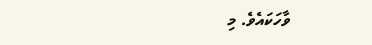ވާހަކައެވެ. މި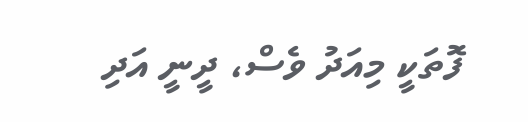ފޮތަކީ މިއަދު ވެސް، ދީނީ އަދި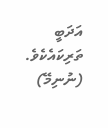އަދަބީ ތަރިކައެކެވެ. (ނުނިމޭ)